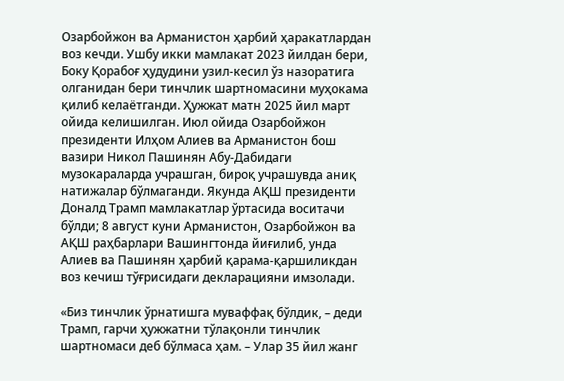Озарбойжон ва Арманистон ҳарбий ҳаракатлардан воз кечди. Ушбу икки мамлакат 2023 йилдан бери, Боку Қорабоғ ҳудудини узил-кесил ўз назоратига олганидан бери тинчлик шартномасини муҳокама қилиб келаётганди. Ҳужжат матн 2025 йил март ойида келишилган. Июл ойида Озарбойжон президенти Илҳом Алиев ва Арманистон бош вазири Никол Пашинян Абу-Дабидаги музокараларда учрашган, бироқ учрашувда аниқ натижалар бўлмаганди. Якунда АҚШ президенти Доналд Трамп мамлакатлар ўртасида воситачи бўлди; 8 август куни Арманистон, Озарбойжон ва АҚШ раҳбарлари Вашингтонда йиғилиб, унда Алиев ва Пашинян ҳарбий қарама-қаршиликдан воз кечиш тўғрисидаги декларацияни имзолади.

«Биз тинчлик ўрнатишга муваффақ бўлдик, – деди Трамп, гарчи ҳужжатни тўлақонли тинчлик шартномаси деб бўлмаса ҳам. – Улар 35 йил жанг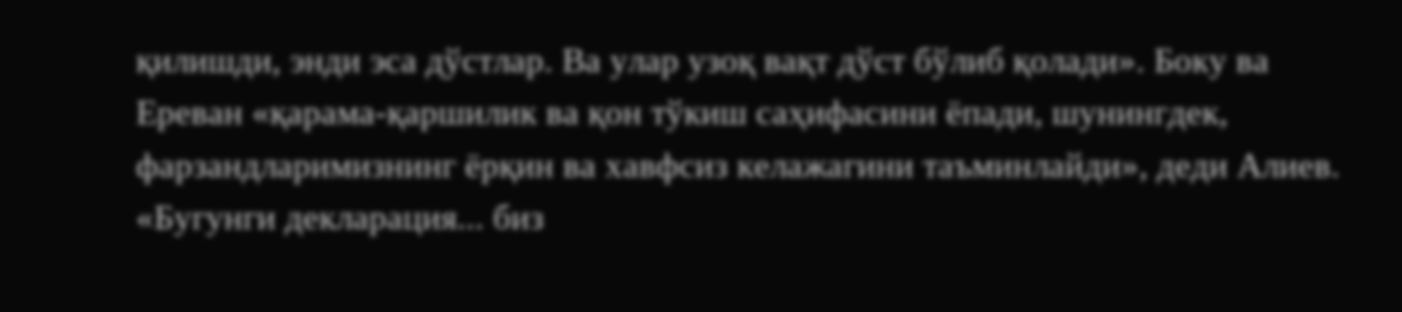қилишди, энди эса дўстлар. Ва улар узоқ вақт дўст бўлиб қолади». Боку ва Ереван «қарама-қаршилик ва қон тўкиш саҳифасини ёпади, шунингдек, фарзандларимизнинг ёрқин ва хавфсиз келажагини таъминлайди», деди Алиев. «Бугунги декларация... биз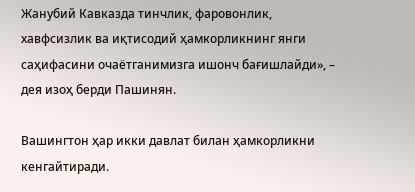Жанубий Кавказда тинчлик, фаровонлик, хавфсизлик ва иқтисодий ҳамкорликнинг янги саҳифасини очаётганимизга ишонч бағишлайди», – дея изоҳ берди Пашинян.

Вашингтон ҳар икки давлат билан ҳамкорликни кенгайтиради.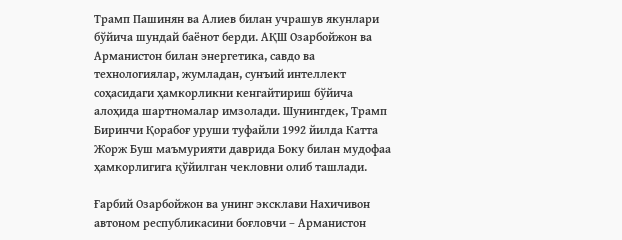Трамп Пашинян ва Алиев билан учрашув якунлари бўйича шундай баёнот берди. АҚШ Озарбойжон ва Арманистон билан энергетика, савдо ва технологиялар, жумладан, сунъий интеллект соҳасидаги ҳамкорликни кенгайтириш бўйича алоҳида шартномалар имзолади. Шунингдек, Трамп Биринчи Қорабоғ уруши туфайли 1992 йилда Катта Жорж Буш маъмурияти даврида Боку билан мудофаа ҳамкорлигига қўйилган чекловни олиб ташлади.

Ғарбий Озарбойжон ва унинг эксклави Нахичивон автоном республикасини боғловчи – Арманистон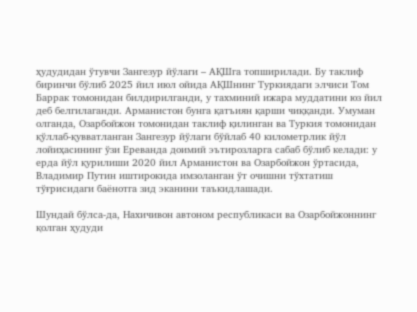ҳудудидан ўтувчи Зангезур йўлаги – АҚШга топширилади. Бу таклиф биринчи бўлиб 2025 йил июл ойида АҚШнинг Туркиядаги элчиси Том Баррак томонидан билдирилганди, у тахминий ижара муддатини юз йил деб белгилаганди. Арманистон бунга қатъиян қарши чиққанди. Умуман олганда, Озарбойжон томонидан таклиф қилинган ва Туркия томонидан қўллаб-қувватланган Зангезур йўлаги бўйлаб 40 километрлик йўл лойиҳасининг ўзи Ереванда доимий эътирозларга сабаб бўлиб келади: у ерда йўл қурилиши 2020 йил Арманистон ва Озарбойжон ўртасида, Владимир Путин иштирокида имзоланган ўт очишни тўхтатиш тўғрисидаги баёнотга зид эканини таъкидлашади.

Шундай бўлса-да, Нахичивон автоном республикаси ва Озарбойжоннинг қолган ҳудуди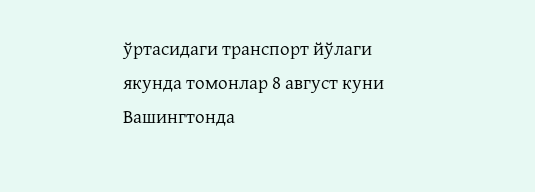ўртасидаги транспорт йўлаги якунда томонлар 8 август куни Вашингтонда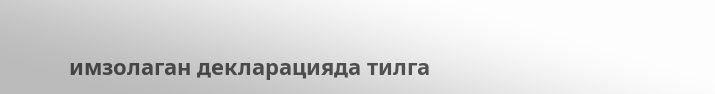имзолаган декларацияда тилга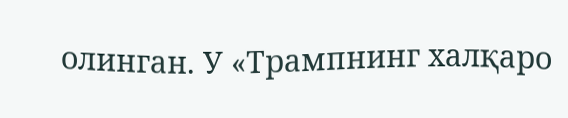олинган. У «Трампнинг халқаро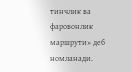тинчлик ва фаровонлик маршрути» деб номланади.